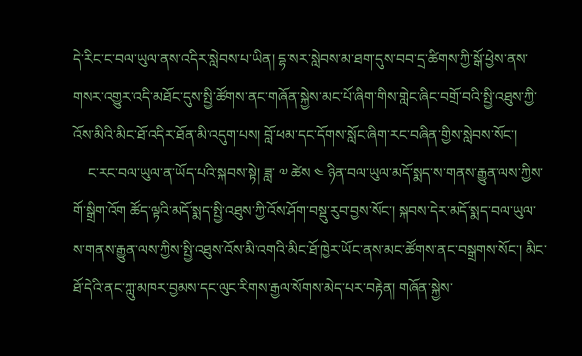དེ་རིང་ང་བལ་ཡུལ་ནས་འདིར་སླེབས་པ་ཡིན། དྷ་སར་སླེབས་མ་ཐག་དུས་བབ་དྲ་ཚིགས་ཀྱི་སྒོ་ཕྱེས་ནས་གསར་འགྱུར་འདི་མཐོང་དུས་སྤྱི་ཚོགས་ནང་གཞོན་སྐྱེས་མང་པོ་ཞིག་གིས་གླེང་ཞིང་བགྲོ་བའི་སྤྱི་འཐུས་ཀྱི་འོས་མིའི་མིང་ཐོ་འདིར་ཐོན་མི་འདུག་པས། བློ་ཕམ་དང་དོགས་སློང་ཞིག་རང་བཞིན་གྱིས་སླེབས་སོང་།
    ང་རང་བལ་ཡུལ་ན་ཡོད་པའི་སྐབས་སྟེ། ཟླ་ ༧ ཚེས ༤ ཉིན་བལ་ཡུལ་མདོ་སྨད་ས་གནས་རྒྱུན་ལས་ཀྱིས་གོ་སྒྲིག་འོག ཚོད་ལྟའི་མདོ་སྨད་སྤྱི་འཐུས་ཀྱི་འོས་ཤོག་བསྡུ་རུབ་བྱས་སོང་། སྐབས་དེར་མདོ་སྨད་བལ་ཡུལ་ས་གནས་རྒྱུན་ལས་ཀྱིས་སྤྱི་འཐུས་འོས་མི་འགའི་མིང་ཐོ་ཁྱེར་ཡོང་ནས་མང་ཚོགས་ནང་བསྒྲགས་སོང་། མིང་ཐོ་དེའི་ནང་ཀླུ་མཁར་བྱམས་དང་ལུང་རིགས་རྒྱལ་སོགས་མེད་པར་བརྟེན། གཞོན་སྐྱེས་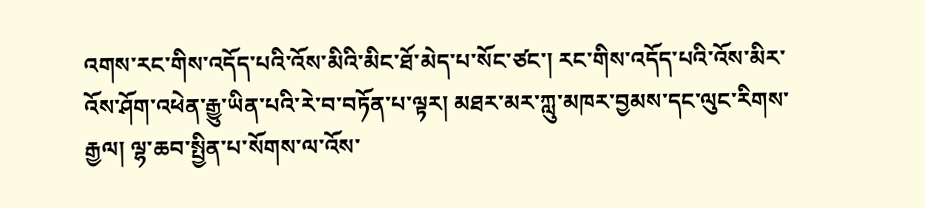འགས་རང་གིས་འདོད་པའི་འོས་མིའི་མིང་ཐོ་མེད་པ་སོང་ཙང་། རང་གིས་འདོད་པའི་འོས་མིར་འོས་ཤོག་འཕེན་རྒྱུ་ཡིན་པའི་རེ་བ་བཏོན་པ་ལྟར། མཐར་མར་ཀླུ་མཁར་བྱམས་དང་ལུང་རིགས་རྒྱལ། ལྷ་ཆབ་སྤྱིན་པ་སོགས་ལ་འོས་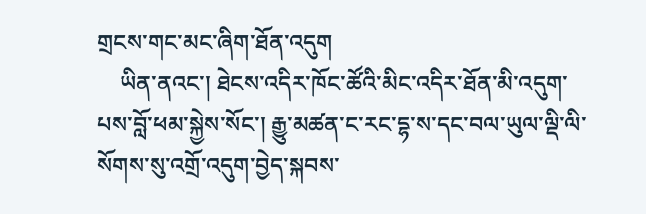གྲངས་གང་མང་ཞིག་ཐོན་འདུག
    ཡིན་ནའང་། ཐེངས་འདིར་ཁོང་ཚོའི་མིང་འདིར་ཐོན་མི་འདུག་པས་བློ་ཕམ་སྐྱེས་སོང་། རྒྱུ་མཚན་ང་རང་དྷ་ས་དང་བལ་ཡུལ་ལྡི་ལི་སོགས་སུ་འགྲོ་འདུག་བྱེད་སྐབས་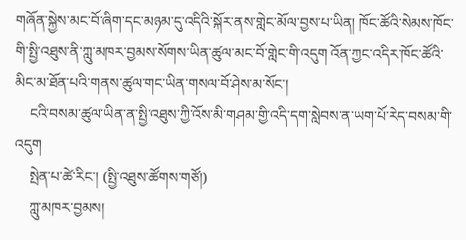གཞོན་སྐྱེས་མང་བོ་ཞིག་དང་མཉམ་དུ་འདིའི་སྐོར་ནས་གླེང་མོལ་བྱས་པ་ཡིན། ཁོང་ཚོའི་སེམས་ཁོང་གི་སྤྱི་འཐུས་ནི་ཀླུ་མཁར་བྱམས་སོགས་ཡིན་ཚུལ་མང་བོ་གླེང་གི་འདུག འོན་ཀྱང་འདིར་ཁོང་ཚོའི་མིང་མ་ཐོན་པའི་གནས་ཚུལ་གང་ཡིན་གསལ་བོ་ཤེས་མ་སོང་།
    ངའི་བསམ་ཚུལ་ཡིན་ན་སྤྱི་འཐུས་ཀྱི་འོས་མི་གཤམ་གྱི་འདི་དག་སླེབས་ན་ཡག་པོ་རེད་བསམ་གི་འདུག
    སྤེན་པ་ཚེ་རིང་། (སྤྱི་འཐུས་ཚོགས་གཙོ།)
    ཀླུ་མཁར་བྱམས།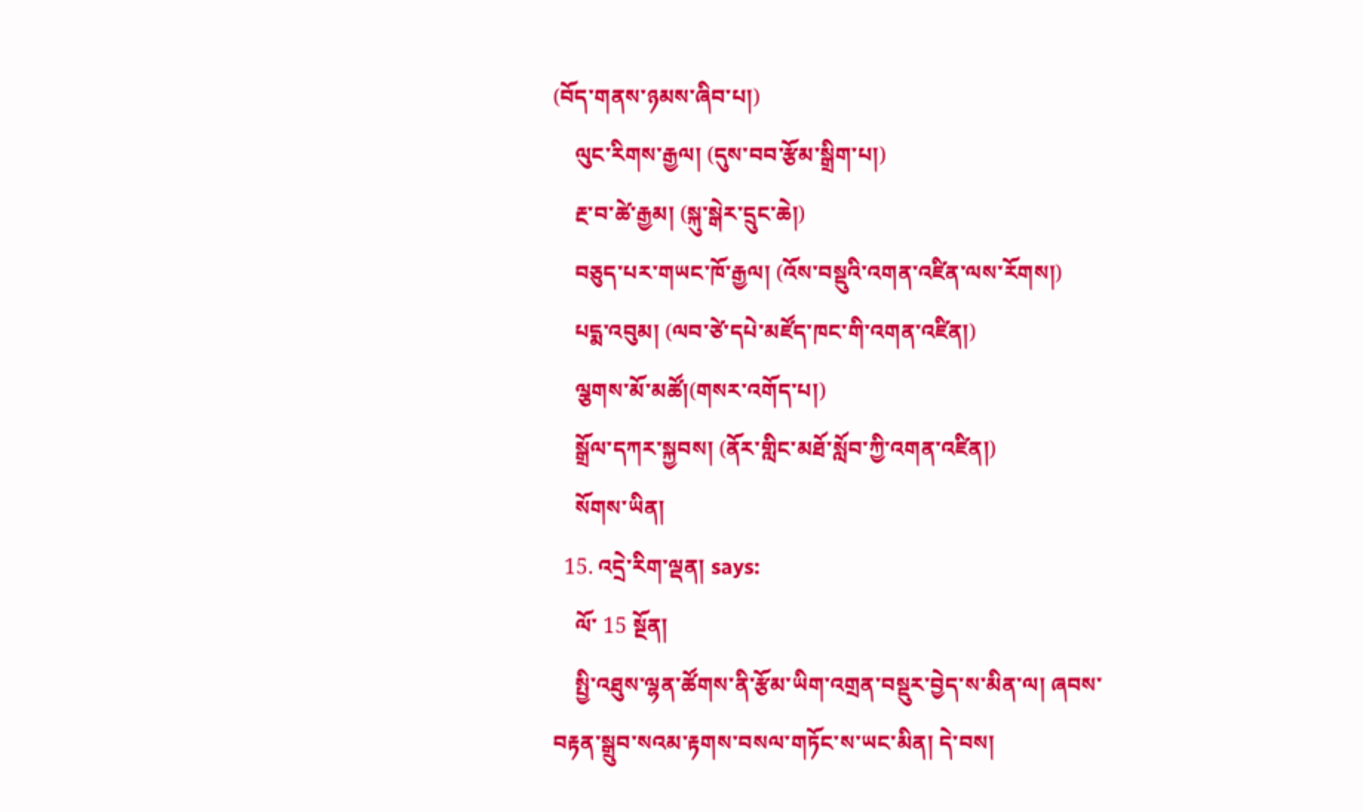(བོད་གནས་ཉམས་ཞིབ་པ།)
    ལུང་རིགས་རྒྱལ། (དུས་བབ་རྩོམ་སྒྲིག་པ།)
    རྔ་བ་ཚེ་རྒྱམ། (སྐུ་སྒེར་དྲུང་ཆེ།)
    བཅུད་པར་གཡང་ཁོ་རྒྱལ། (འོས་བསྡུའི་འགན་འཛིན་ལས་རོགས།)
    པདྨ་འབུམ། (ལབ་ཙེ་དཔེ་མཛོད་ཁང་གི་འགན་འཛིན།)
    ལྕགས་མོ་མཚོ།(གསར་འགོད་པ།)
    སྒྲོལ་དཀར་སྐྱབས། (ནོར་གླིང་མཐོ་སློབ་ཀྱི་འགན་འཛིན།)
    སོགས་ཡིན།
  15. འདྲེ་རིག་ལྡན། says:
    ལོ་ 15 སྔོན།
    སྤྱི་འཐུས་ལྷན་ཚོགས་ནི་རྩོམ་ཡིག་འགྲན་བསྡུར་བྱེད་ས་མིན་ལ། ཞབས་བརྟན་སྒྲུབ་སའམ་རྟགས་བསལ་གཏོང་ས་ཡང་མིན། དེ་བས།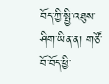བོད་ཀྱི་སྤྱི་འཐུས་ཤིག་ཡིན་ན། གཙོ་བོ་བོད་ཕྱི་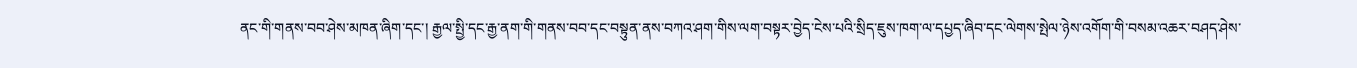ནང་གི་གནས་བབ་ཤེས་མཁན་ཞིག་དང་། རྒྱལ་སྤྱི་དང་རྒྱ་ནག་གི་གནས་བབ་དང་བསྟུན་ནས་བཀའ་ཤག་གིས་ལག་བསྟར་བྱེད་ངེས་པའི་སྲིད་ཇུས་ཁག་ལ་དཔྱད་ཞིབ་དང་ལེགས་སྤེལ་ཉེས་འགོག་གི་བསམ་འཆར་བཤད་ཤེས་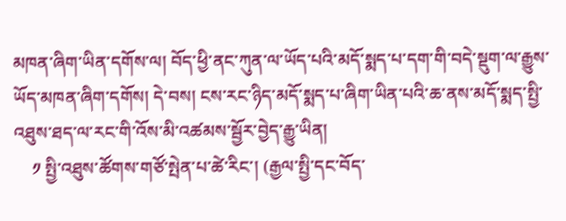མཁན་ཞིག་ཡིན་དགོས་ལ། བོད་ཕྱི་ནང་ཀུན་ལ་ཡོད་པའི་མདོ་སྨད་པ་དག་གི་བདེ་སྡུག་ལ་རྒྱུས་ཡོད་མཁན་ཞིག་དགོས། དེ་བས། ངས་རང་ཉིད་མདོ་སྨད་པ་ཞིག་ཡིན་པའི་ཆ་ནས་མདོ་སྨད་སྤྱི་འཐུས་ཐད་ལ་རང་གི་འོས་མི་འཚམས་སྦྱོར་བྱེད་རྒྱུ་ཡིན།
    ༡ སྤྱི་འཐུས་ཚོགས་གཙོ་སྤེན་པ་ཚེ་རིང་། (རྒྱལ་སྤྱི་དང་བོད་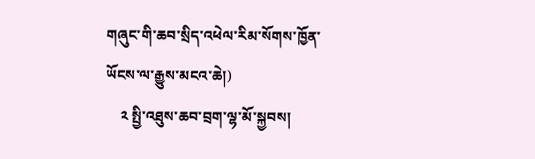གཞུང་གི་ཆབ་སྲིད་འཕེལ་རིམ་སོགས་ཁྱོན་ཡོངས་ལ་རྒྱུས་མངའ་ཆེ།)
    ༢ སྤྱི་འཐུས་ཆབ་བྲག་ལྷ་མོ་སྐྱབས།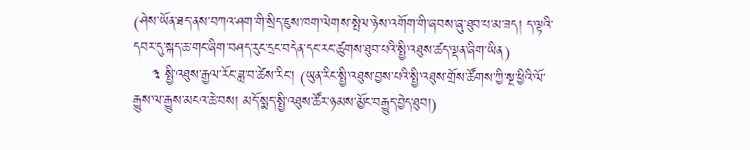(ཤེས་ཡོན་ཐད་ནས་བཀའ་ཤག་གི་སྲིད་ཇུས་ཁག་ལེགས་སྤེལ་ཉེས་འགོག་གི་ཞབས་ཞུ་ཐུབ་པ་མ་ཟད། ད་ལྟའི་དབར་དུ་སྐད་ཆ་གང་ཞིག་བཤད་རུང་དྲང་བདེན་དང་རང་ཚུགས་ཐུབ་པའི་སྤྱི་འཐུས་ཚད་ལྡན་ཞིག་ཡིན)
    ༣ སྤྱི་འཐུས་རྒྱལ་རོང་ཟླ་བ་ཚེས་རིང་། (ཡུན་རིང་སྤྱི་འཐུས་བྱས་པའི་སྤྱི་འཐུས་གྲོས་ཚོགས་ཀྱི་སྔ་ཕྱིའི་ལོ་རྒྱུས་ལ་རྒྱུས་མངའ་ཆེ་བས། མདོ་སྨད་སྤྱི་འཐུས་ཚོར་ཉམས་མྱོང་བརྒྱུད་བྱེད་ཐུབ།)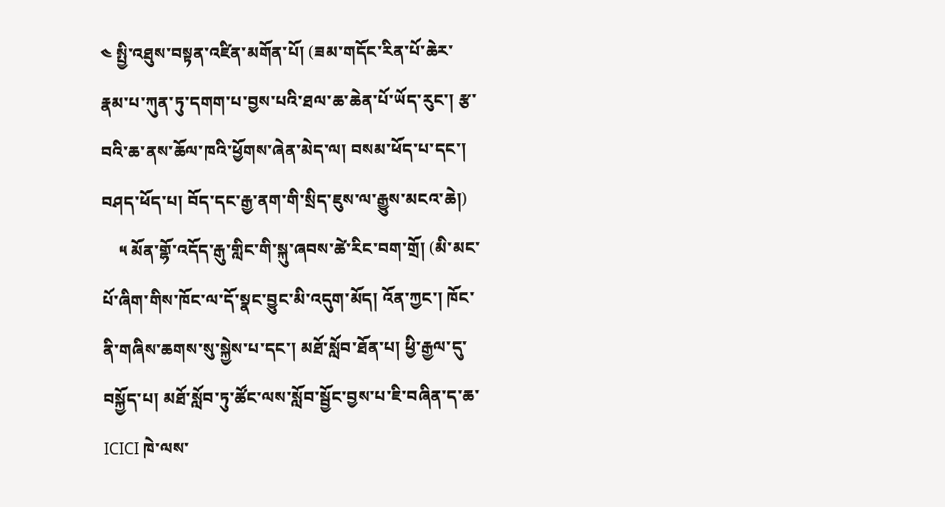༤ སྤྱི་འཐུས་བསྟན་འཛིན་མགོན་པོ། (ཟམ་གདོང་རིན་པོ་ཆེར་རྣམ་པ་ཀུན་ཏུ་དགག་པ་བྱས་པའི་ཐལ་ཆ་ཆེན་པོ་ཡོད་རུང་། རྩ་བའི་ཆ་ནས་ཆོལ་ཁའི་ཕྱོགས་ཞེན་མེད་ལ། བསམ་ཕོད་པ་དང་། བཤད་ཕོད་པ། བོད་དང་རྒྱ་ནག་གི་སྲིད་ཇུས་ལ་རྒྱུས་མངའ་ཆེ།)
    ༥ མོན་གྷོ་འདོད་རྒུ་གླིང་གི་སྐུ་ཞབས་ཚེ་རིང་བག་གྲོ། (མི་མང་པོ་ཞིག་གིས་ཁོང་ལ་དོ་སྣང་བྱུང་མི་འདུག་མོད། འོན་ཀྱང་། ཁོང་ནི་གཞིས་ཆགས་སུ་སྐྱེས་པ་དང་། མཐོ་སློབ་ཐོན་པ། ཕྱི་རྒྱལ་དུ་བསྐྱོད་པ། མཐོ་སློབ་ཏུ་ཚོང་ལས་སློབ་སྦྱོང་བྱས་པ་ཇི་བཞིན་ད་ཆ་ICICI ཁེ་ལས་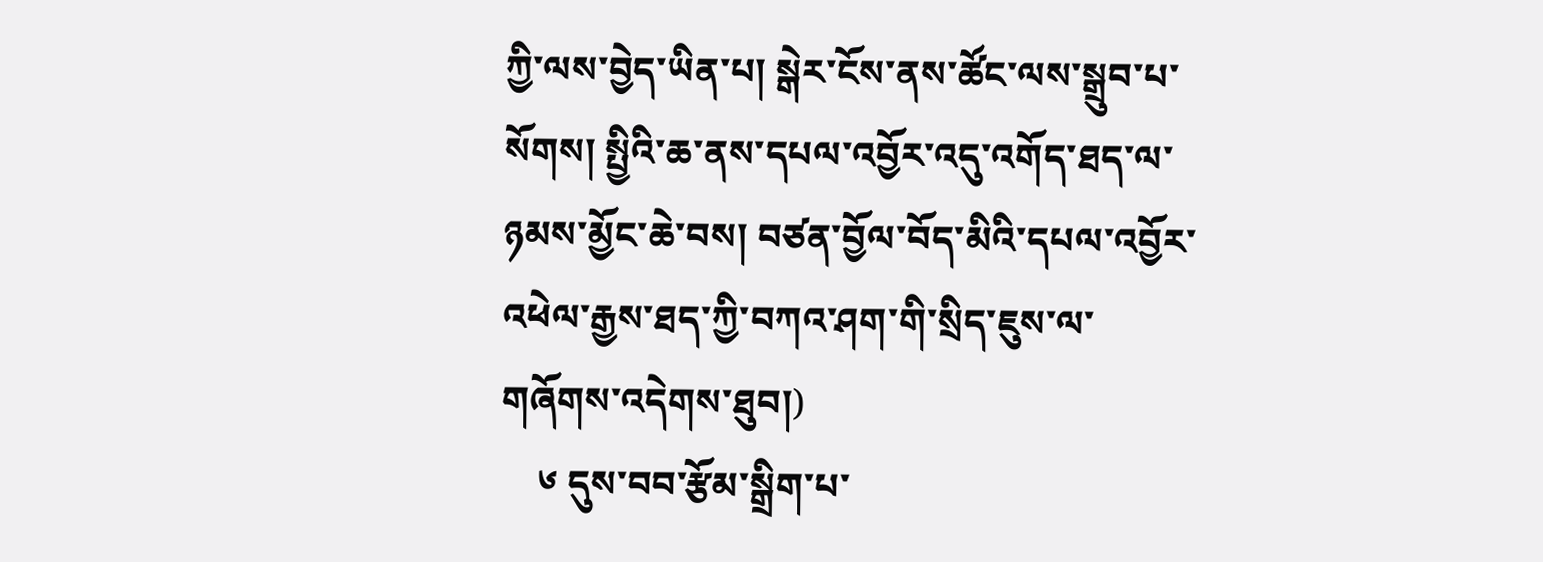ཀྱི་ལས་བྱེད་ཡིན་པ། སྒེར་ངོས་ནས་ཚོང་ལས་སྒྲུབ་པ་སོགས། སྤྱིའི་ཆ་ནས་དཔལ་འབྱོར་འདུ་འགོད་ཐད་ལ་ཉམས་མྱོང་ཆེ་བས། བཙན་བྱོལ་བོད་མིའི་དཔལ་འབྱོར་འཕེལ་རྒྱས་ཐད་ཀྱི་བཀའ་ཤག་གི་སྲིད་ཇུས་ལ་གཞོགས་འདེགས་ཐུབ།)
    ༦ དུས་བབ་རྩོམ་སྒྲིག་པ་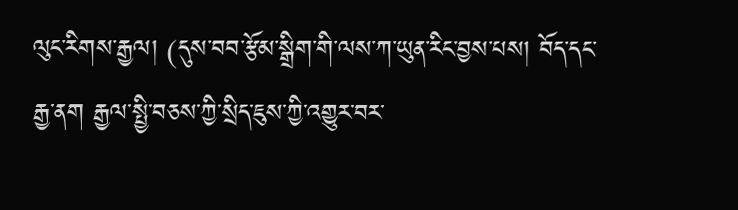ལུང་རིགས་རྒྱལ། (དུས་བབ་རྩོམ་སྒྲིག་གི་ལས་ཀ་ཡུན་རིང་བྱས་པས། བོད་དང་རྒྱ་ནག རྒྱལ་སྤྱི་བཅས་ཀྱི་སྲིད་ཇུས་ཀྱི་འགྱུར་བར་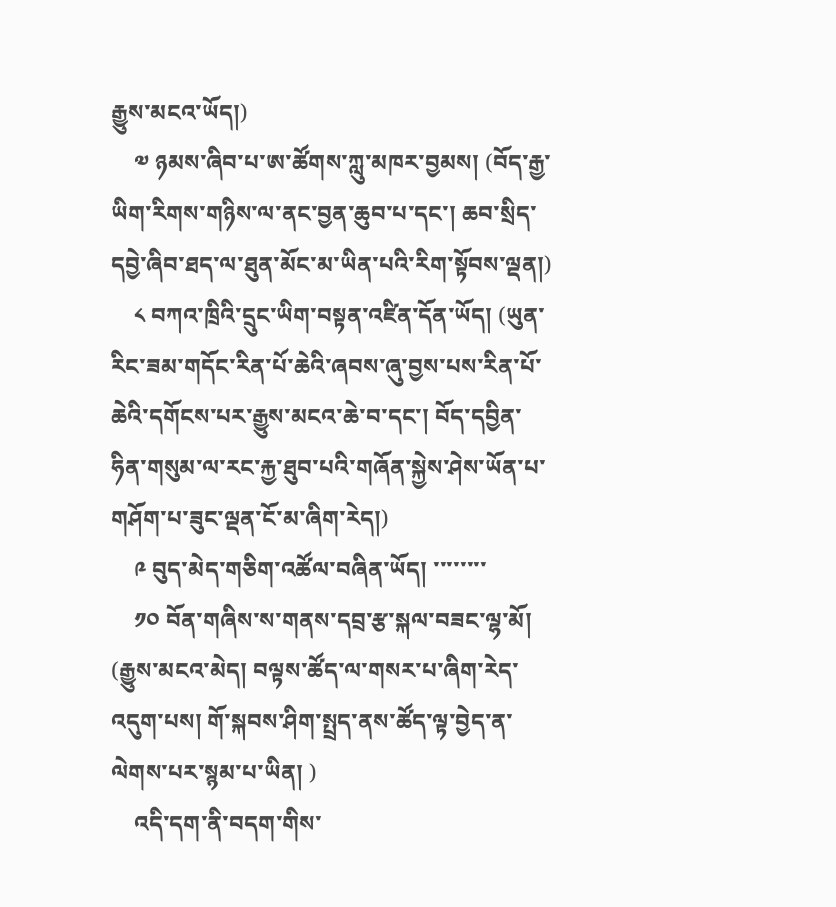རྒྱུས་མངའ་ཡོད།)
    ༧ ཉམས་ཞིབ་པ་ཨ་ཚོགས་ཀླུ་མཁར་བྱམས། (བོད་རྒྱ་ཡིག་རིགས་གཉིས་ལ་ནང་བྱན་ཆུབ་པ་དང་། ཆབ་སྲིད་དབྱེ་ཞིབ་ཐད་ལ་ཐུན་མོང་མ་ཡིན་པའི་རིག་སྟོབས་ལྡན།)
    ༨ བཀའ་ཁྲིའི་དྲུང་ཡིག་བསྟན་འཛིན་དོན་ཡོད། (ཡུན་རིང་ཟམ་གདོང་རིན་པོ་ཆེའི་ཞབས་ཞུ་བྱས་པས་རིན་པོ་ཆེའི་དགོངས་པར་རྒྱུས་མངའ་ཆེ་བ་དང་། བོད་དབྱིན་ཧིན་གསུམ་ལ་རང་རྐྱ་ཐུབ་པའི་གཞོན་སྐྱེས་ཤེས་ཡོན་པ་གཤོག་པ་ཟུང་ལྡན་ངོ་མ་ཞིག་རེད།)
    ༩ བུད་མེད་གཅིག་འཚོལ་བཞིན་ཡོད། ་་་་་་་་
    ༡༠ བོན་གཞིས་ས་གནས་དབྲ་རྩ་སྐལ་བཟང་ལྷ་མོ། (རྒྱུས་མངའ་མེད། བལྟས་ཚོད་ལ་གསར་པ་ཞིག་རེད་འདུག་པས། གོ་སྐབས་ཤིག་སྤྲད་ནས་ཚོད་ལྟ་བྱེད་ན་ལེགས་པར་སྙམ་པ་ཡིན། )
    འདི་དག་ནི་བདག་གིས་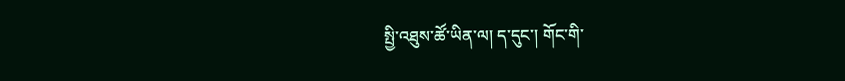སྤྱི་འཐུས་ཚོ་ཡིན་ལ། ད་དུང་། གོང་གི་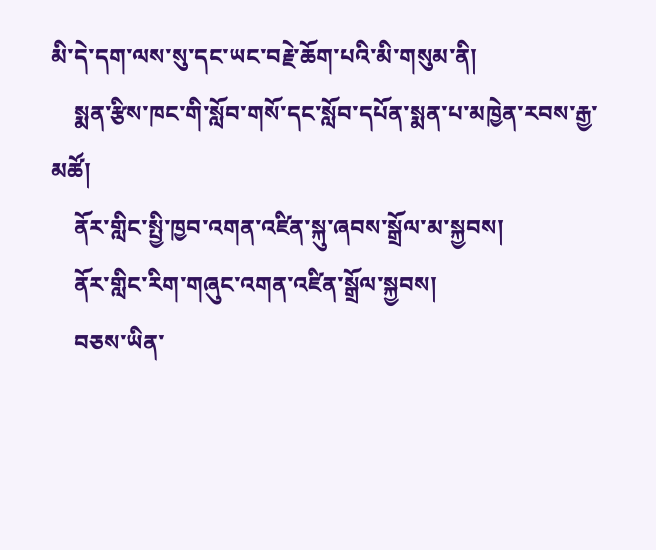མི་དེ་དག་ལས་སུ་དང་ཡང་བརྗེ་ཆོག་པའི་མི་གསུམ་ནི།
    སྨན་རྩིས་ཁང་གི་སློབ་གསོ་དང་སློབ་དཔོན་སྨན་པ་མཁྱེན་རབས་རྒྱ་མཚོ།
    ནོར་གླིང་སྤྱི་ཁྱབ་འགན་འཛིན་སྐུ་ཞབས་སྒྲོལ་མ་སྐྱབས།
    ནོར་གླིང་རིག་གཞུང་འགན་འཛིན་སྒྲོལ་སྐྱབས།
    བཅས་ཡིན་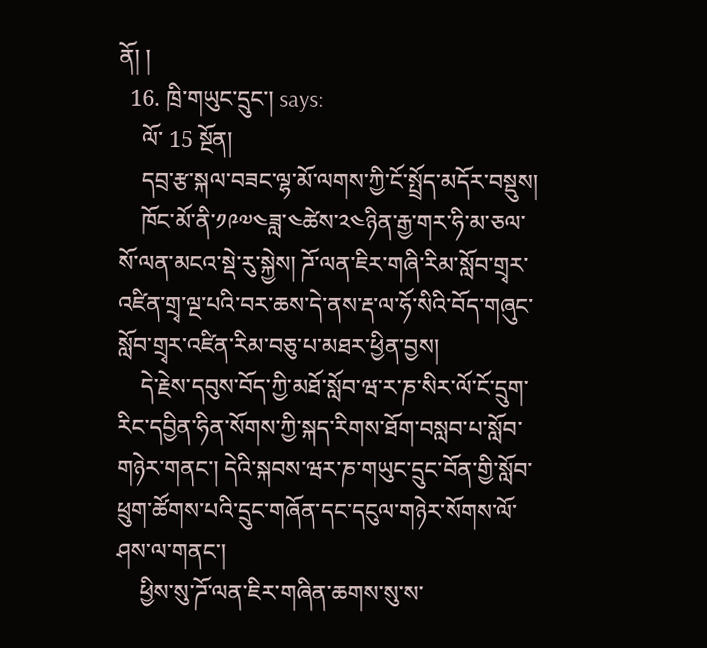ནོ། །
  16. ཁྲི་གཡུང་དྲུང་། says:
    ལོ་ 15 སྔོན།
    དབྲ་རྩ་སྐལ་བཟང་ལྷ་མོ་ལགས་ཀྱི་ངོ་སྤྲོད་མདོར་བསྡུས།
    ཁོང་མོ་ནི་༡༩༧༤ཟླ་༤ཚེས་༢༤ཉིན་རྒྱ་གར་ཧི་མ་ཅལ་སོ་ལན་མངའ་སྡེ་རུ་སྐྱེས། ཌོ་ལན་ཇིར་གཞི་རིམ་སློབ་གྲྭར་འཛིན་གྲྭ་ལྔ་པའི་བར་ཆས་དེ་ནས་རྡ་ལ་ཧོ་སིའི་བོད་གཞུང་སློབ་གྲྭར་འཛིན་རིམ་བཅུ་པ་མཐར་ཕྱིན་བྱས།
    དེ་རྗེས་དབུས་བོད་ཀྱི་མཐོ་སློབ་ཝ་ར་ཎ་སིར་ལོ་ངོ་དྲུག་རིང་དབྱིན་ཧིན་སོགས་ཀྱི་སྐད་རིགས་ཐོག་བསླབ་པ་སློབ་གཉེར་གནང་། དེའི་སྐབས་ཝར་ཎ་གཡུང་དྲུང་བོན་གྱི་སློབ་ཕྲུག་ཚོགས་པའི་དྲུང་གཞོན་དང་དངུལ་གཉེར་སོགས་ལོ་ཤས་ལ་གནང་།
    ཕྱིས་སུ་ཌོ་ལན་ཇིར་གཞིན་ཆགས་སུ་ས་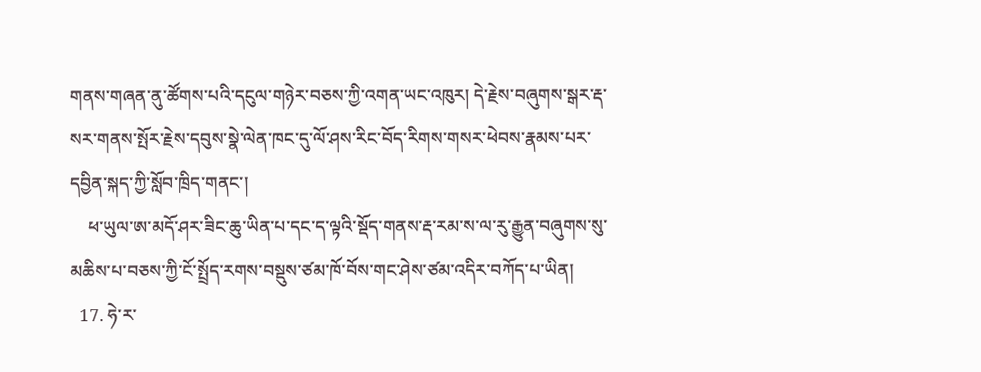གནས་གཞན་ནུ་ཚོགས་པའི་དངུལ་གཉེར་བཅས་ཀྱི་འགན་ཡང་འཁུར། དེ་རྗེས་བཞུགས་སྒར་རྡ་སར་གནས་སྤོར་རྗེས་དབུས་སྣེ་ལེན་ཁང་དུ་ལོ་ཤས་རིང་བོད་རིགས་གསར་ཕེབས་རྣམས་པར་དབྱིན་སྐད་ཀྱི་སློབ་ཁྲིད་གནང་།
    ཕ་ཡུལ་ཨ་མདོ་ཤར་ཟིང་ཆུ་ཡིན་པ་དང་ད་ལྟའི་སྡོད་གནས་རྡ་རམ་ས་ལ་རུ་རྒྱུན་བཞུགས་སུ་མཆིས་པ་བཅས་ཀྱི་ངོ་སྤྲོད་རགས་བསྡུས་ཙམ་ཁོ་བོས་གང་ཤེས་ཙམ་འདིར་བཀོད་པ་ཡིན།
  17. ཧེ་ར་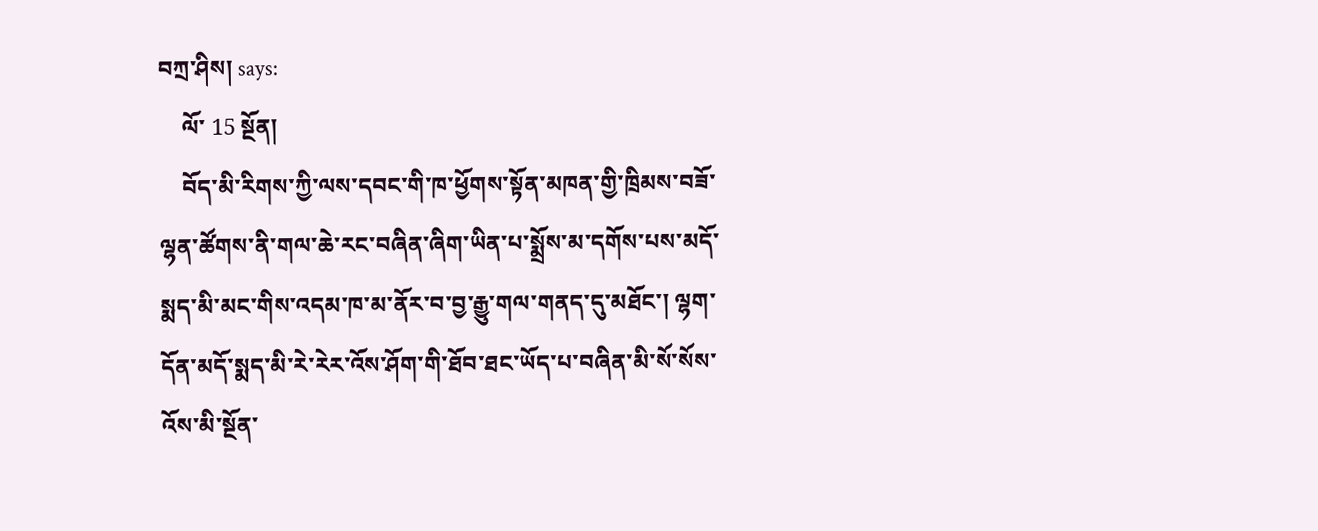བཀྲ་ཤིས། says:
    ལོ་ 15 སྔོན།
    བོད་མི་རིགས་ཀྱི་ལས་དབང་གི་ཁ་ཕྱོགས་སྟོན་མཁན་གྱི་ཁྲིམས་བཟོ་ལྷན་ཚོགས་ནི་གལ་ཆེ་རང་བཞིན་ཞིག་ཡིན་པ་སྨྲོས་མ་དགོས་པས་མདོ་སྨད་མི་མང་གིས་འདམ་ཁ་མ་ནོར་བ་བྱ་རྒྱུ་གལ་གནད་དུ་མཐོང་། ལྷག་དོན་མདོ་སྨད་མི་རེ་རེར་འོས་ཤོག་གི་ཐོབ་ཐང་ཡོད་པ་བཞིན་མི་སོ་སོས་འོས་མི་སྔོན་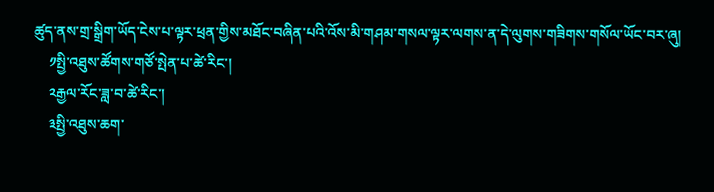ཚུད་ནས་གྲ་སྒྲིག་ཡོད་ངེས་པ་ལྟར་ཕྲན་གྱིས་མཐོང་བཞིན་པའི་འོས་མི་གཤམ་གསལ་ལྟར་ལགས་ན་དེ་ལུགས་གཟིགས་གསོལ་ཡོང་བར་ཞུ།
    ༡སྤྱི་འཐུས་ཚོགས་གཙོ་སྤེན་པ་ཚེ་རིང་།
    ༢རྒྱལ་རོང་ཟླ་བ་ཚེ་རིང་།
    ༣སྤྱི་འཐུས་ཆག་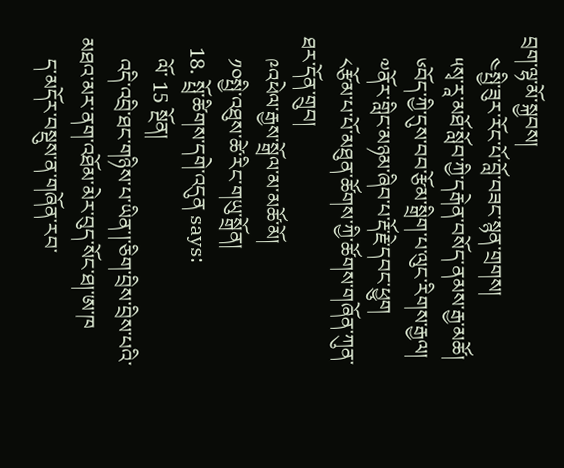བྲག་ལྷ་མོ་སྐྱབས།
    ༤སྤྱི་ཟུར་རོང་པོ་བློ་བཟང་སྙན་གྲགས།
    ༥སྭ་རཱ་མཐོ་སློབ་ཀྱི་དརྒེན་བསོད་ནམས་རྒྱ་མཚོ།
    ༦བོད་ཀྱི་དུས་བབ་རྩོམ་སྒྲིག་པ་ལུང་རིགས་རྒྱལ།
    ༧ནོར་གླིང་མཉམ་ཞིབ་པ་རྡོ་རྗེ་དབང་ཕྱུག
    ༨རྩོམ་པ་པོ་མཐུན་ཚོགས་ཀྱི་ཚོགས་གཞོན་ཀུན་ཐར་དོན་གྲུབ།
    ༩འཕེལ་རྒྱས་སྒྲོལ་མ་མཚོ་མོ།
    ༡༠སྤྱི་འཐུས་ཚེ་རིང་གཡུ་སྒྲོན།
  18. སྤྲོ་ཚིགས་དགེ་འདུན says:
    ལོ་ 15 སྔོན།
    འདི་འབྲི་ཐང་གཉིས་པ་ཡིན་།་ཅིག་བྲིས་བྲིས་པའི་མཐའ་མར་ནག་འཐོམ་མེར་བུད་སོང་ཐ།་ཨ་ཁ
    ད་མདོར་བསྡུས་ན་གཞོན་རབ་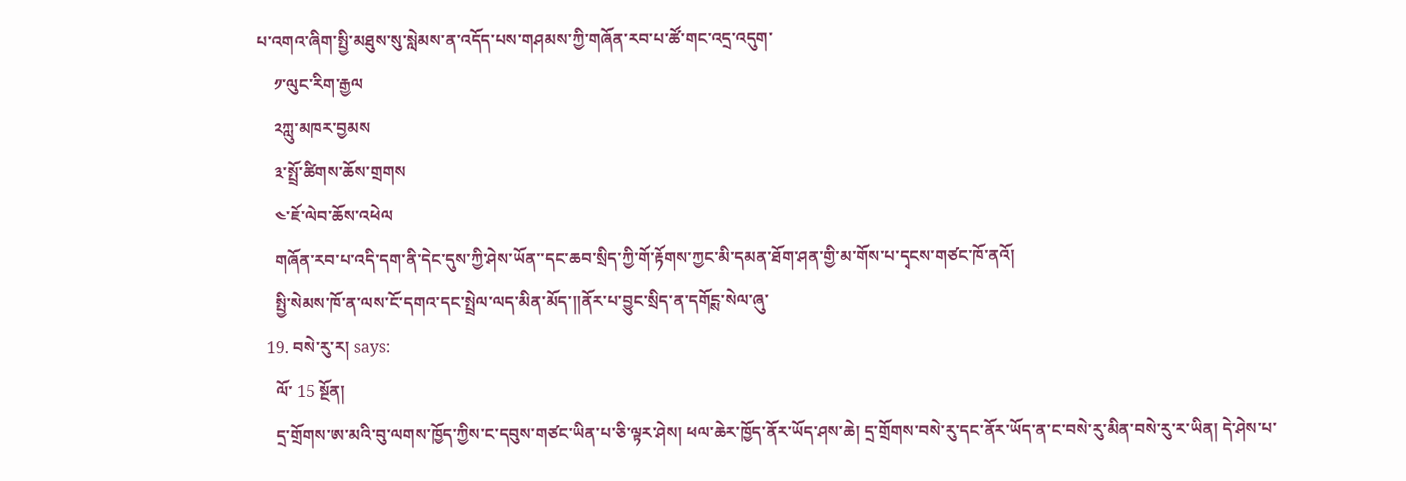པ་འགའ་ཞིག་སྤྱི་མཐུས་སུ་སླེམས་ན་འདོད་པས་གཤམས་ཀྱི་གཞོན་རབ་པ་ཚོ་གང་འདྲ་འདུག་
    ༡་ལུང་རིག་རྒྱལ
    ༢ཀླུ་མཁར་བྱམས
    ༣་སྤྲོ་ཚིགས་ཆོས་གྲགས
    ༤་ཇོ་ལེབ་ཆོས་འཕེལ
    གཞོན་རབ་པ་འདི་དག་ནི་དེང་དུས་ཀྱི་ཤེས་ཡོན་་དང་ཆབ་སྲིད་ཀྱི་གོ་རྟོགས་ཀྱང་མི་དམན་ཐོག་ཤན་གྱི་མ་གོས་པ་དྭངས་གཙང་ཁོ་ནའོ།
    སྤྱི་སེམས་ཁོ་ན་ལས་ངོ་དགའ་དང་སྤྲེལ་ལད་མིན་མོད་།།ནོར་པ་བྱུང་སྲིད་ན་དགོངྶ་སེལ་ཞུ་
  19. བསེ་རུ་ར། says:
    ལོ་ 15 སྔོན།
    དྲ་གྲོགས་ཨ་མའི་བུ་ལགས་ཁྱོད་ཀྱིས་ང་དབུས་གཙང་ཡིན་པ་ཅི་ལྟར་ཤེས། ཕལ་ཆེར་ཁྱོད་ནོར་ཡོད་ཤས་ཆེ། དྲ་གྲོགས་བསེ་རུ་དང་ནོར་ཡོད་ན་ང་བསེ་རུ་མིན་བསེ་རུ་ར་ཡིན། དེ་ཤེས་པ་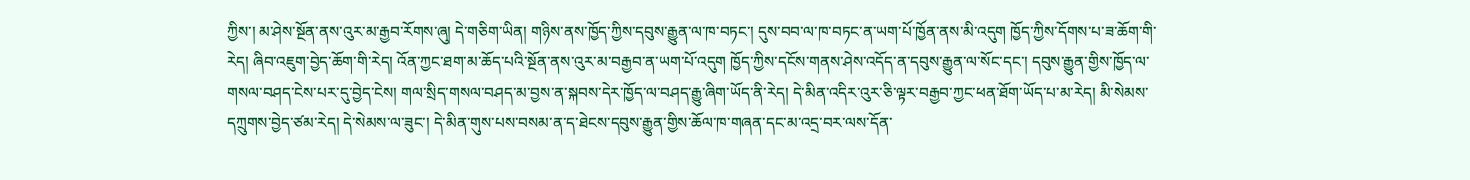ཀྱིས་། མ་ཤེས་སྔོན་ནས་འུར་མ་རྒྱབ་རོགས་ཞུ། དེ་གཅིག་ཡིན། གཉིས་ནས་ཁྱོད་ཀྱིས་དབུས་རྒྱུན་ལ་ཁ་བཏང་། དུས་བབ་ལ་ཁ་བཏང་ན་ཡག་པོ་ཁྱོན་ནས་མི་འདུག ཁྱོད་ཀྱིས་དོགས་པ་ཟ་ཆོག་གི་རེད། ཞིབ་འཇུག་བྱེད་ཆོག་གི་རེད། འོན་ཀྱང་ཐག་མ་ཆོད་པའི་སྔོན་ནས་འུར་མ་བརྒྱབ་ན་ཡག་པོ་འདུག ཁྱོད་ཀྱིས་དངོས་གནས་ཤེས་འདོད་ན་དབུས་རྒྱུན་ལ་སོང་དང་། དབུས་རྒྱུན་གྱིས་ཁྱོད་ལ་གསལ་བཤད་ངེས་པར་དུ་བྱེད་ངེས། གལ་སྲིད་གསལ་བཤད་མ་བྱས་ན་སྐབས་དེར་ཁྱོད་ལ་བཤད་རྒྱུ་ཞིག་ཡོད་ནི་རེད། དེ་མིན་འདིར་འུར་ཅི་ལྟར་བརྒྱབ་ཀྱང་ཕན་ཐོག་ཡོད་པ་མ་རེད། མི་སེམས་དཀྲུགས་བྱེད་ཙམ་རེད། དེ་སེམས་ལ་ཟུང་། དེ་མིན་གུས་པས་བསམ་ན་ད་ཐེངས་དབུས་རྒྱུན་གྱིས་ཆོལ་ཁ་གཞན་དང་མ་འདྲ་བར་ལས་དོན་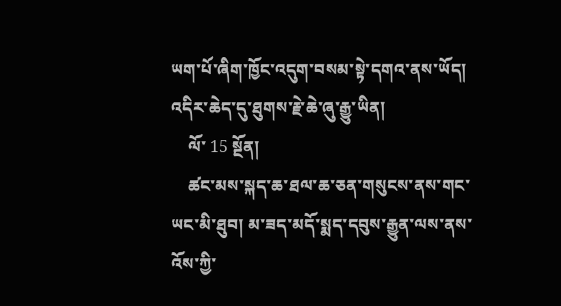ཡག་པོ་ཞིག་ཁྱོང་འདུག་བསམ་སྟེ་དགའ་ནས་ཡོད། འདིར་ཆེད་དུ་ཐུགས་རྗེ་ཆེ་ཞུ་རྒྱུ་ཡིན།
    ལོ་ 15 སྔོན།
    ཚང་མས་སྐད་ཆ་ཐལ་ཆ་ཅན་གསུངས་ནས་གང་ཡང་མི་ཐུབ། མ་ཟད་མདོ་སྨད་དབུས་རྒྱུན་ལས་ནས་འོས་ཀྱི་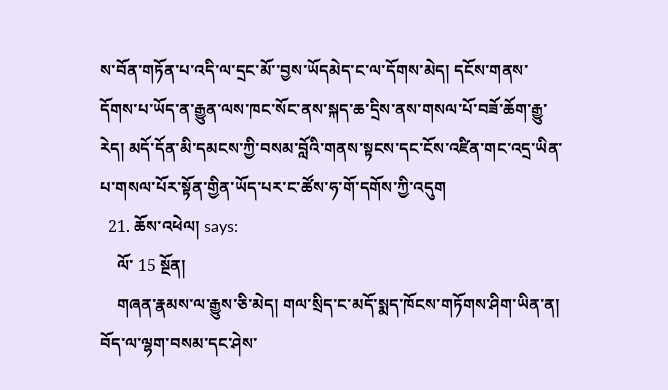ས་བོན་གཏོན་པ་འདི་ལ་དྲང་མོ་་བྱས་ཡོདམེད་ང་ལ་དོགས་མེད། དངོས་གནས་དོགས་པ་ཡོད་ན་རྒྱུན་ལས་ཁང་སོང་ནས་སྐད་ཆ་དྲིས་ནས་གསལ་པོ་བཟོ་ཆོག་རྒྱུ་རེད། མདོ་དོན་མི་དམངས་ཀྱི་བསམ་བློའི་གནས་སྟངས་དང་ངོས་འཛིན་གང་འདྲ་ཡིན་པ་གསལ་པོར་སྟོན་གྱིན་ཡོད་པར་ང་ཚོས་ཧ་གོ་དགོས་ཀྱི་འདུག
  21. ཆོས་འཕེལ། says:
    ལོ་ 15 སྔོན།
    གཞན་རྣམས་ལ་རྒྱུས་ཅི་མེད། གལ་སྲིད་ང་མདོ་སྨད་ཁོངས་གཏོགས་ཤིག་ཡིན་ན། བོད་ལ་ལྷག་བསམ་དང་ཤེས་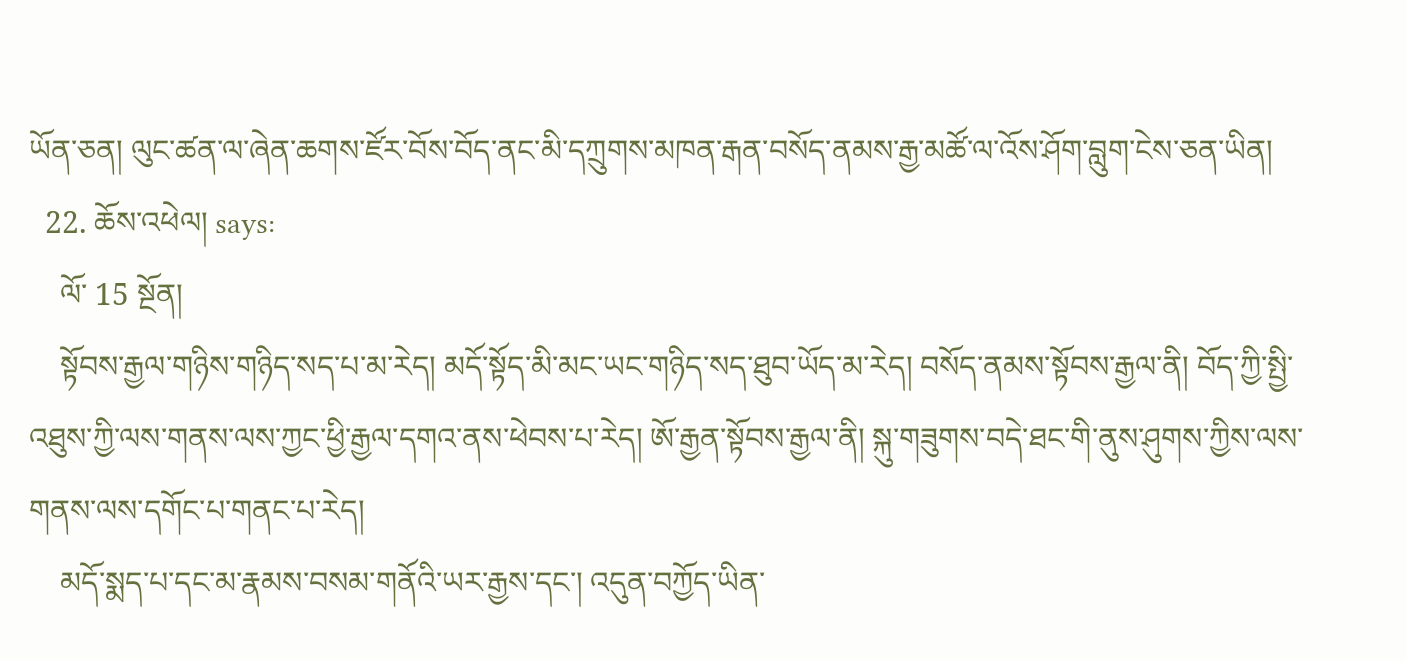ཡོན་ཅན། ལུང་ཚན་ལ་ཞེན་ཆགས་ཛོར་བོས་བོད་ནང་མི་དཀྲུགས་མཁན་རྒན་བསོད་ནམས་རྒྱ་མཚོ་ལ་འོས་ཤོག་བླུག་ངེས་ཅན་ཡིན།
  22. ཆོས་འཕེལ། says:
    ལོ་ 15 སྔོན།
    སྟོབས་རྒྱལ་གཉིས་གཉིད་སད་པ་མ་རེད། མདོ་སྟོད་མི་མང་ཡང་གཉིད་སད་ཐུབ་ཡོད་མ་རེད། བསོད་ནམས་སྟོབས་རྒྱལ་ནི། བོད་ཀྱི་སྤྱི་འཐུས་ཀྱི་ལས་གནས་ལས་ཀྱང་ཕྱི་རྒྱལ་དགའ་ནས་ཕེབས་པ་རེད། ཨོ་རྒྱན་སྟོབས་རྒྱལ་ནི། སྐུ་གཟུགས་བདེ་ཐང་གི་ནུས་ཤུགས་ཀྱིས་ལས་གནས་ལས་དགོང་པ་གནང་པ་རེད།
    མདོ་སྨད་པ་དང་མ་རྣམས་བསམ་གནོའི་ཡར་རྒྱས་དང་། འདུན་བཀྱོད་ཡིན་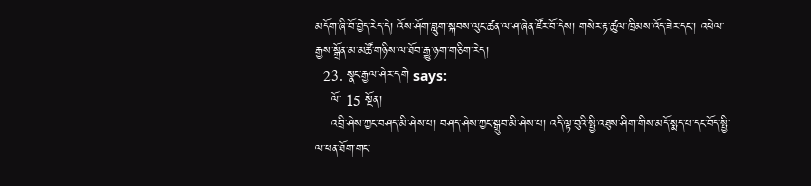མདོག་ཞི་བོ་བྱེད་རེད་དེ། འོས་ཤོག་བླུག་སྐབས་ལུང་ཚན་ལ་ཤ་ཞེན་ཛོར་བོ་དེས། གསེར་རྟ་ཚུལ་ཁྲིམས་འོད་ཟེར་དང་། འཕེལ་རྒྱས་སྒྲོན་མ་མཚོ་གཉིས་ལ་ཐོབ་རྒྱུ་ཉག་གཅིག་རེད།
  23. སྣང་རྒྱལ་ཤེར་དགེ says:
    ལོ་ 15 སྔོན།
    འབྲི་ཤེས་ཀྱང་བཤད་མི་ཤེས་པ། བཤད་ཤེས་ཀྱང་སྒྲུབ་མི་ཤེས་པ། འདི་ལྟ་བུའི་སྤྱི་འཐུས་ཤིག་གིས་མདོ་སྨད་པ་དང་བོད་སྤྱི་ལ་ཕན་ཐོག་གང་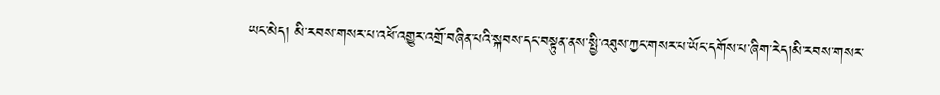ཡང་མེད། མི་རབས་གསར་པ་འཕོ་འགྱུར་འགྲོ་བཞིན་པའི་སྐབས་དང་བསྟུན་ནས་སྤྱི་འཐུས་ཀྱང་གསར་པ་ཡོང་དགོས་པ་ཞིག་རེད།མི་རབས་གསར་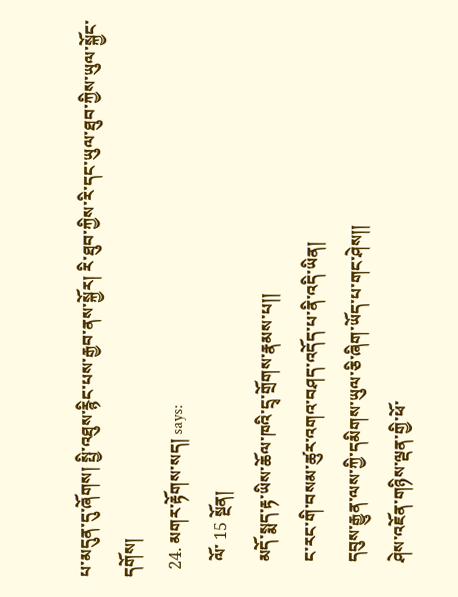པ་མདུན་དུ་ཞོགས། སྤྱི་འཐུས་རྙིང་པས་རྒྱབ་ནས་སྐྱོར། རི་ཐུབ་ཀྱིས་རི་དང་ཡུལ་ཐུབ་ཀྱིས་ཡུལ་སྐྱོང་དགོས།
  24. མགར་རྟོགས་སད། says:
    ལོ་ 15 སྔོན།
    མདོ་སྨད་རྟ་ཡིས་ཆོལ་ཁའི་དྲྭ་གྲོགས་རྣམས་པ།།
    ང་རང་གི་བསམ་ཚུར་འགའ་བཤད་འདོད་པ་ནི་འདི་ཡིན།
    དབུས་རྒྱུན་ལས་ཀྱི་དམིགས་ཡུལ་ཅི་ཞིག་ཡོད་པ་གང་ཤེས།།
    ཤེས་འཇོན་གཉིས་ལྡན་གྱི་ཕོ་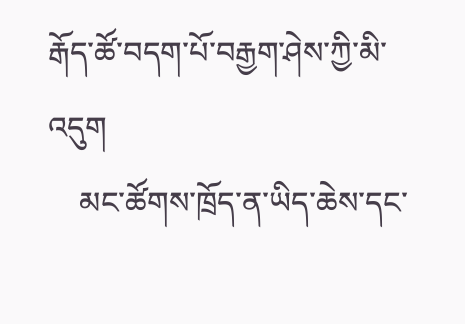རྒོད་ཚོ་བདག་པོ་བརྒྱག་ཤེས་ཀྱི་མི་འདུག
    མང་ཚོགས་ཁྲོད་ན་ཡིད་ཆེས་དང་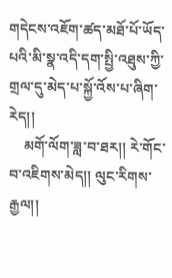གདེངས་འཇོག་ཚད་མཐོ་པོ་ཡོད་པའི་མི་སྣ་འདི་དག་སྤྱི་འཐུས་ཀྱི་གྲལ་དུ་མེད་པ་སྐྱོ་འོས་པ་ཞིག་རེད།།
    མགོ་ལོག་ཟླ་བ་ཐར།། རེ་གོང་བ་འཇིགས་མེད།། ལུང་རིགས་རྒྱལ།།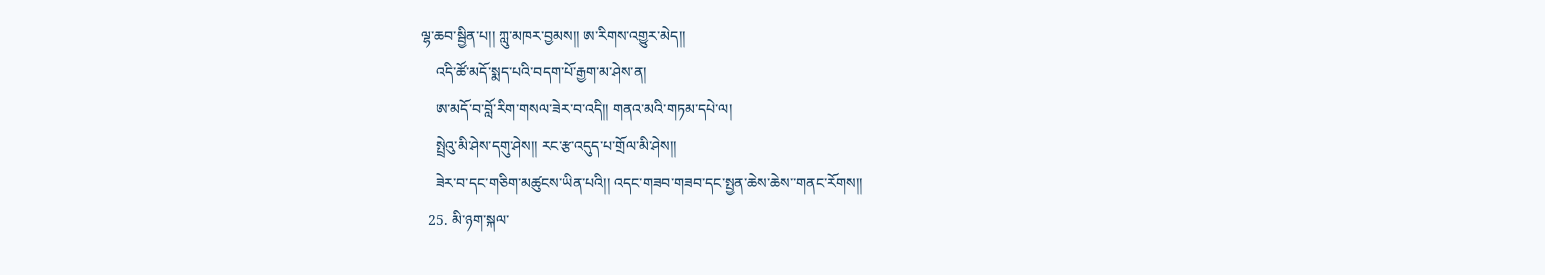ལྷ་ཆབ་སྦྱིན་པ།། ཀླུ་མཁར་བྱམས།། ཨ་རིགས་འགྱུར་མེད།།
    འདི་ཚོ་མདོ་སྨད་པའི་བདག་པོ་རྒྱག་མ་ཤེས་ན།
    ཨ་མདོ་བ་བློ་རིག་གསལ་ཟེར་བ་འདི།། གནའ་མའི་གཏམ་དཔེ་ལ།
    སྤྲེའུ་མི་ཤེས་དགུ་ཤེས།། རང་རྩ་འདུད་པ་གྲོལ་མི་ཤེས།།
    ཟེར་བ་དང་གཅིག་མཚུངས་ཡིན་པའི།། འདང་གཟབ་གཟབ་དང་སྤྱན་ཆེས་ཆེས་་གནང་རོགས།།
  25. མི་ཉག་སྐལ་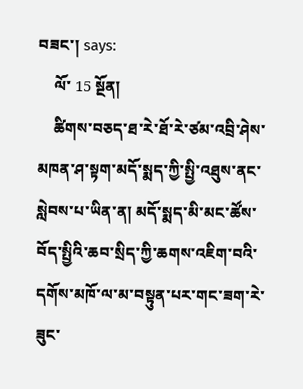བཟང་། says:
    ལོ་ 15 སྔོན།
    ཚིགས་བཅད་ཐ་རེ་ཐོ་རེ་ཙམ་འབྲི་ཤེས་མཁན་ཤ་སྟག་མདོ་སྨད་ཀྱི་སྤྱི་འཐུས་ནང་སླེབས་པ་ཡིན་ན། མདོ་སྨད་མི་མང་ཚོས་བོད་སྤྱིའི་ཆབ་སྲིད་ཀྱི་ཆགས་འཇིག་བའི་དགོས་མཁོ་ལ་མ་བསྟུན་པར་གང་ཟག་རེ་ཟུང་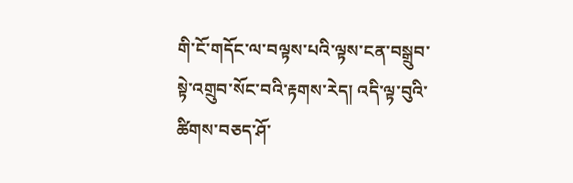གི་ངོ་གདོང་ལ་བལྟས་པའི་ལྟས་ངན་བསྒྲུབ་སྟེ་འགྲུབ་སོང་བའི་རྟགས་རེད། འདི་ལྟ་བུའི་ཚིགས་བཅད་ཤོ་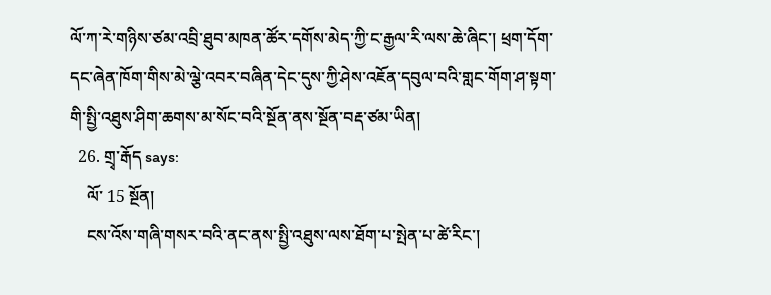ལོ་ཀ་རེ་གཉིས་ཙམ་འབྲི་ཐུབ་མཁན་ཚོར་དགོས་མེད་ཀྱི་ང་རྒྱལ་རི་ལས་ཆེ་ཞིང་། ཕྲག་དོག་དང་ཞེན་ཁོག་གིས་མེ་ལྕེ་འབར་བཞིན་དེང་དུས་ཀྱི་ཤེས་འཇོན་དབུལ་བའི་གླང་གོག་ཤ་སྟག་གི་སྤྱི་འཐུས་ཤིག་ཆགས་མ་སོང་བའི་སྔོན་ནས་སྔོན་བརྡ་ཙམ་ཡིན།
  26. གྲྭ་རྒོད says:
    ལོ་ 15 སྔོན།
    ངས་འོས་གཞི་གསར་བའི་ནང་ནས་སྤྱི་འཐུས་ལས་ཐོག་པ་སྤེན་པ་ཚེ་རིང་།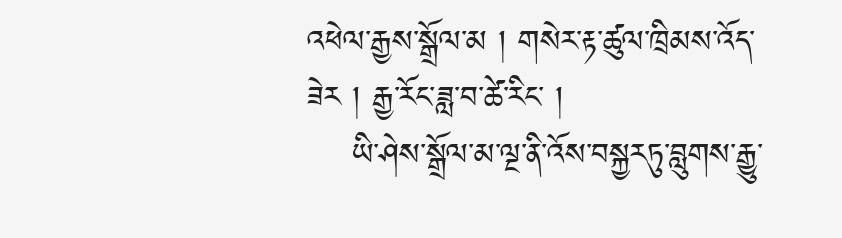འཕེལ་རྒྱས་སྒྲོལ་མ ། གསེར་རྟ་ཚུལ་ཁྲིམས་འོད་ཟེར ། རྒྱ་རོང་ཟླ་བ་ཚེ་རིང་ །
    ཡི་ཤེས་སྒྲོལ་མ་ལྔ་ནི་འོས་བསྐྱརཏུ་བླུགས་རྒྱུ་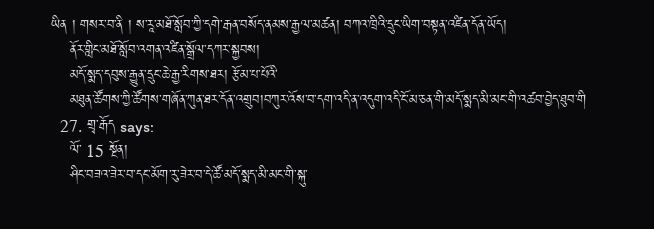ཡིན ། གསར་བ་ནི ། ས་རཱ་མཐོ་སློབ་ཀྱི་དགེ་རྒན་བསོད་ནམས་རྒྱལ་མཚན། བཀའ་ཁྲིའི་དྲུང་ཡིག་བསྟན་འཛིན་དོན་ཡོད།
    ནོར་གླིང་མཐོ་སློབ་འགན་འཛིན་སྒྲོལ་དཀར་སྐྱབས།
    མདོ་སྨད་དབུས་རྒྱུན་དྲུང་ཆེ་རྒྱ་རིགས་ཐར། རྩོམ་པ་པོའི་
    མཐུན་ཚོགས་ཀྱི་ཚོགས་གཞོན་ཀུན་ཐར་དོན་འགྲུབ།བཀུར་འོས་བ་དག་འདི་ན་འདུག་འདི་ངོ་མ་ཅན་གི་མདོ་སྨད་མི་མང་གི་འཚབ་བྱེད་ཐུབ་གི
  27. གྲྭ་རྒོད says:
    ལོ་ 15 སྔོན།
    ཤིང་བཟའ་ཟེར་བ་དང་མོག་རུ་ཟེར་བ་དེ་ཚོ་མདོ་སྨད་མི་མང་གི་སྐུ་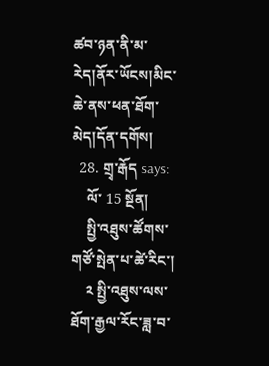ཚབ་ཉན་ནི་མ་རེད།ནོར་ཡོངས།མིང་ཆེ་ནས་ཕན་ཐོག་མེད།དོན་དགོས།
  28. གྲྭ་རྒོད says:
    ལོ་ 15 སྔོན།
    སྤྱི་འཐུས་ཚོགས་གཙོ་སྤེན་པ་ཚེ་རིང་།
    ༢ སྤྱི་འཐུས་ལས་ཐོག་རྒྱལ་རོང་ཟླ་བ་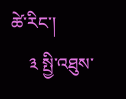ཚེ་རིང་།
    ༣ སྤྱི་འཐུས་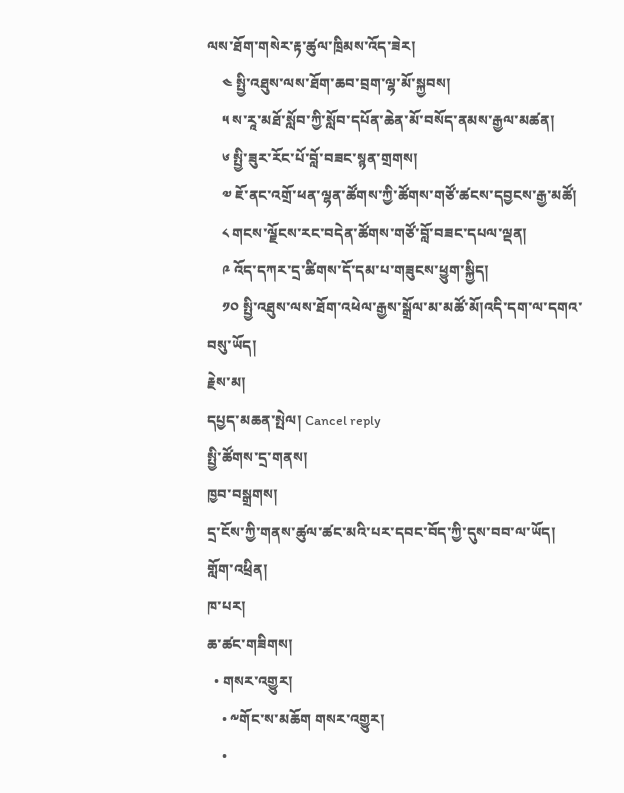ལས་ཐོག་གསེར་རྟ་ཚུལ་ཁྲིམས་འོད་ཟེར།
    ༤ སྤྱི་འཐུས་ལས་ཐོག་ཆབ་བྲག་ལྷ་མོ་སྐྱབས།
    ༥ ས་རཱ་མཐོ་སློབ་ཀྱི་སློབ་དཔོན་ཆེན་མོ་བསོད་ནམས་རྒྱལ་མཚན།
    ༦ སྤྱི་ཟུར་རོང་པོ་བློ་བཟང་སྙན་གྲགས།
    ༧ ཇོ་ནང་འགྲོ་ཕན་ལྷན་ཚོགས་ཀྱི་ཚོགས་གཙོ་ཚངས་དབྱངས་རྒྱ་མཚོ།
    ༨ གངས་ལྗོངས་རང་བདེན་ཚོགས་གཙོ་བློ་བཟང་དཔལ་ལྡན།
    ༩ འོད་དཀར་དྲ་ཚིགས་དོ་དམ་པ་གཟུངས་ཕྱུག་སྐྱིད།
    ༡༠ སྤྱི་འཐུས་ལས་ཐོག་འཕེལ་རྒྱས་སྒྲོལ་མ་མཚོ་མོ།འདི་དག་ལ་དགའ་བསུ་ཡོད།
རྗེས་མ།
དཔྱད་མཆན་སྤེལ། Cancel reply
སྤྱི་ཚོགས་དྲ་གནས།
ཁྱབ་བསྒྲགས།
དྲ་ངོས་ཀྱི་གནས་ཚུལ་ཚང་མའི་པར་དབང་བོད་ཀྱི་དུས་བབ་ལ་ཡོད།
གློག་འཕྲིན།
ཁ་པར།
ཆ་ཚང་གཟིགས།
  • གསར་འགྱུར།
    • ༸གོང་ས་མཆོག གསར་འགྱུར།
    •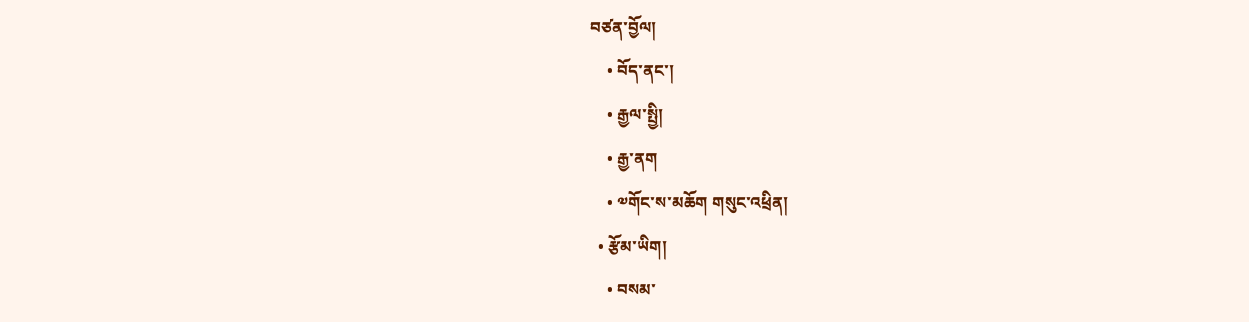བཙན་བྱོལ།
    • བོད་ནང་།
    • རྒྱལ་སྤྱི།
    • རྒྱ་ནག
    • ༧གོང་ས་མཆོག གསུང་འཕྲིན།
  • རྩོམ་ཡིག།
    • བསམ་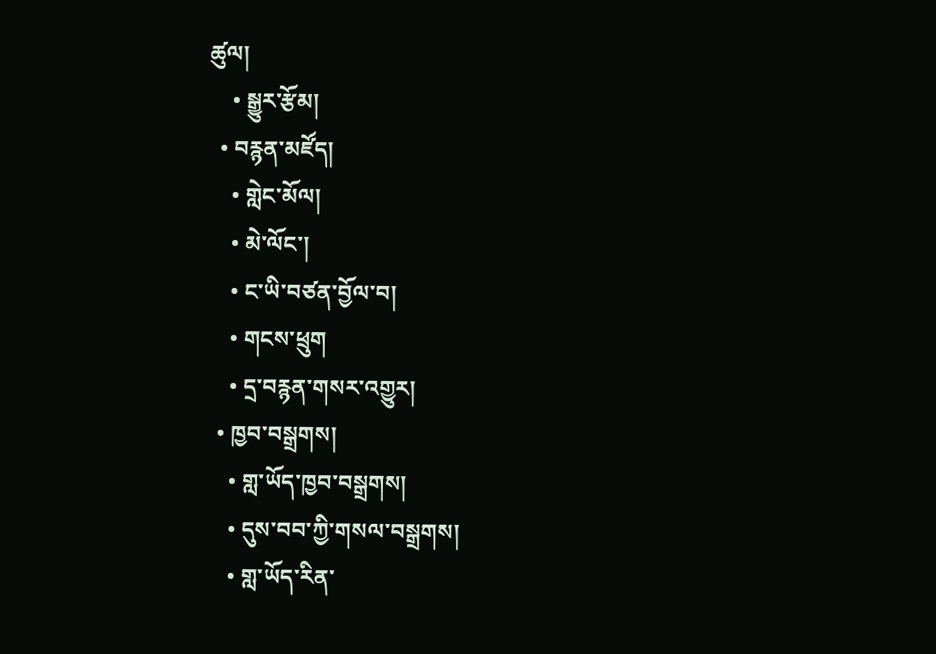ཚུལ།
    • སྒྱུར་རྩོམ།
  • བརྙན་མཛོད།
    • གླེང་མོལ།
    • མེ་ལོང་།
    • ང་ཡི་བཙན་བྱོལ་བ།
    • གངས་ཕྲུག
    • དྲ་བརྙན་གསར་འགྱུར།
  • ཁྱབ་བསྒྲགས།
    • གླ་ཡོད་ཁྱབ་བསྒྲགས།
    • དུས་བབ་ཀྱི་གསལ་བསྒྲགས།
    • གླ་ཡོད་རིན་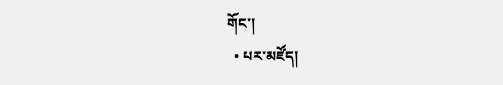གོང་།
  • པར་མཛོད།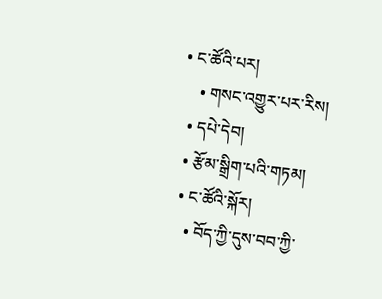• ང་ཚོའི་པར།
    • གསང་འགྱུར་པར་རིས།
  • དཔེ་དེབ།
  • རྩོམ་སྒྲིག་པའི་གཏམ།
  • ང་ཚོའི་སྐོར།
    • བོད་ཀྱི་དུས་བབ་ཀྱི་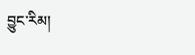བྱུང་རིམ།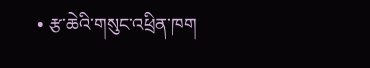• རྩ་ཆེའི་གསུང་འཕྲིན་ཁག